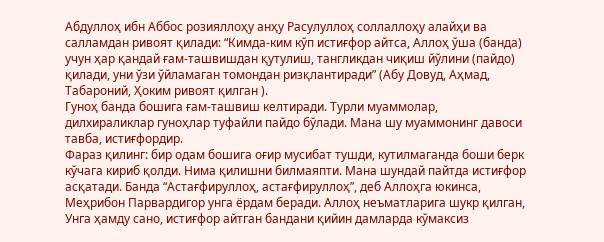Абдуллоҳ ибн Аббос розияллоҳу анҳу Расулуллоҳ соллаллоҳу алайҳи ва салламдан ривоят қилади: “Кимда-ким кўп истиғфор айтса, Аллоҳ ўша (банда) учун ҳар қандай ғам-ташвишдан қутулиш, тангликдан чиқиш йўлини (пайдо) қилади, уни ўзи ўйламаган томондан ризқлантиради” (Абу Довуд, Аҳмад, Табароний, Ҳоким ривоят қилган ).
Гуноҳ банда бошига ғам-ташвиш келтиради. Турли муаммолар, дилхираликлар гуноҳлар туфайли пайдо бўлади. Мана шу муаммонинг давоси тавба, истиғфордир.
Фараз қилинг: бир одам бошига оғир мусибат тушди, кутилмаганда боши берк кўчага кириб қолди. Нима қилишни билмаяпти. Мана шундай пайтда истиғфор асқатади. Банда “Астағфируллоҳ, астағфируллоҳ”, деб Аллоҳга юкинса, Меҳрибон Парвардигор унга ёрдам беради. Аллоҳ неъматларига шукр қилган, Унга ҳамду сано, истиғфор айтган бандани қийин дамларда кўмаксиз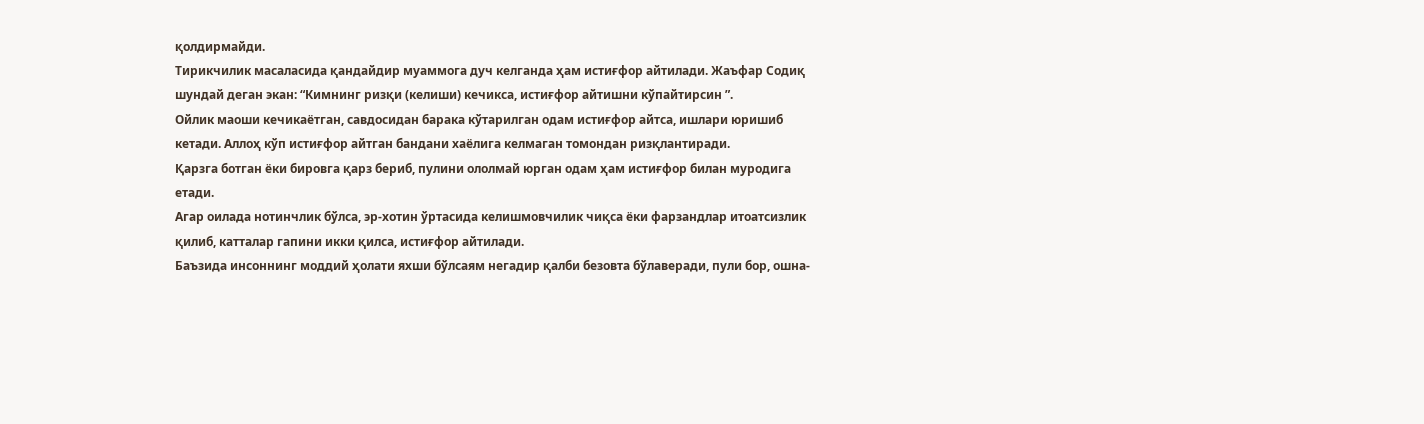қолдирмайди.
Тирикчилик масаласида қандайдир муаммога дуч келганда ҳам истиғфор айтилади. Жаъфар Содиқ шундай деган экан: “Кимнинг ризқи (келиши) кечикса, истиғфор айтишни кўпайтирсин ”.
Ойлик маоши кечикаётган, савдосидан барака кўтарилган одам истиғфор айтса, ишлари юришиб кетади. Аллоҳ кўп истиғфор айтган бандани хаёлига келмаган томондан ризқлантиради.
Қарзга ботган ёки бировга қарз бериб, пулини ололмай юрган одам ҳам истиғфор билан муродига етади.
Агар оилада нотинчлик бўлса, эр-хотин ўртасида келишмовчилик чиқса ёки фарзандлар итоатсизлик қилиб, катталар гапини икки қилса, истиғфор айтилади.
Баъзида инсоннинг моддий ҳолати яхши бўлсаям негадир қалби безовта бўлаверади, пули бор, ошна-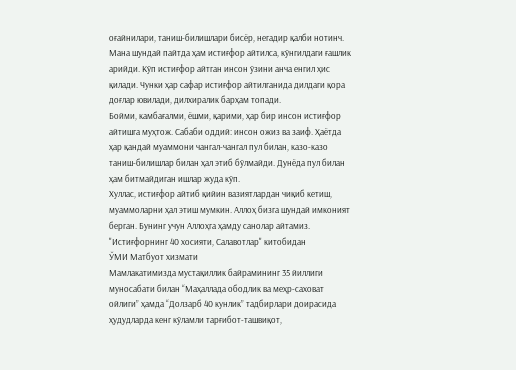оғайнилари, таниш-билишлари бисёр, негадир қалби нотинч. Мана шундай пайтда ҳам истиғфор айтилса, кўнгилдаги ғашлик арийди. Кўп истиғфор айтган инсон ўзини анча енгил ҳис қилади. Чунки ҳар сафар истиғфор айтилганида дилдаги қора доғлар ювилади, дилхиралик барҳам топади.
Бойми, камбағалми, ёшми, қарими, ҳар бир инсон истиғфор айтишга муҳтож. Сабаби оддий: инсон ожиз ва заиф. Ҳаётда ҳар қандай муаммони чангал-чангал пул билан, казо-казо таниш-билишлар билан ҳал этиб бўлмайди. Дунёда пул билан ҳам битмайдиган ишлар жуда кўп.
Хуллас, истиғфор айтиб қийин вазиятлардан чиқиб кетиш, муаммоларни ҳал этиш мумкин. Аллоҳ бизга шундай имконият берган. Бунинг учун Аллоҳга ҳамду санолар айтамиз.
"Истиғфорнинг 40 хосияти, Салавотлар" китобидан
ЎМИ Матбуот хизмати
Мамлакатимизда мустақиллик байрамининг 35 йиллиги муносабати билан “Маҳаллада ободлик ва меҳр-саховат ойлиги” ҳамда “Долзарб 40 кунлик” тадбирлари доирасида ҳудудларда кенг кўламли тарғибот-ташвиқот,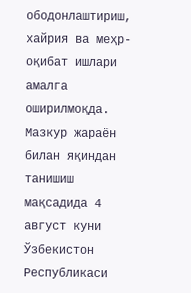ободонлаштириш, хайрия ва меҳр-оқибат ишлари амалга оширилмоқда.
Мазкур жараён билан яқиндан танишиш мақсадида 4 август куни Ўзбекистон Республикаси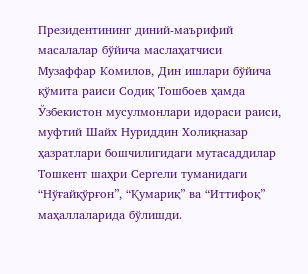Президентининг диний-маърифий масалалар бўйича маслаҳатчиси Музаффар Комилов, Дин ишлари бўйича қўмита раиси Содиқ Тошбоев ҳамда Ўзбекистон мусулмонлари идораси раиси, муфтий Шайх Нуриддин Холиқназар ҳазратлари бошчилигидаги мутасаддилар Тошкент шаҳри Сергели туманидаги “Нўғайқўрғон”, “Қумариқ” ва “Иттифоқ” маҳаллаларида бўлишди.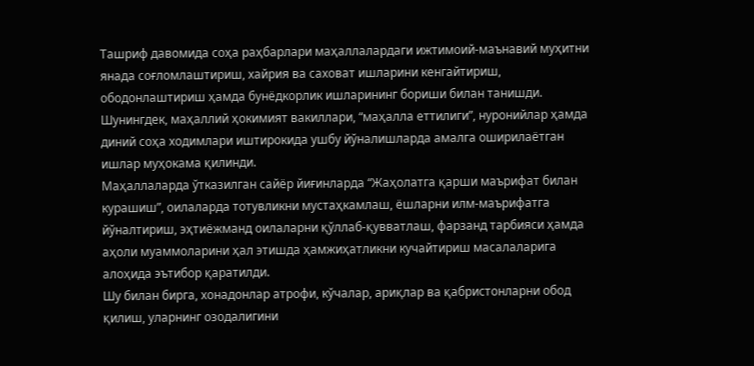Ташриф давомида соҳа раҳбарлари маҳаллалардаги ижтимоий-маънавий муҳитни янада соғломлаштириш, хайрия ва саховат ишларини кенгайтириш, ободонлаштириш ҳамда бунёдкорлик ишларининг бориши билан танишди. Шунингдек, маҳаллий ҳокимият вакиллари, “маҳалла еттилиги”, нуронийлар ҳамда диний соҳа ходимлари иштирокида ушбу йўналишларда амалга оширилаётган ишлар муҳокама қилинди.
Маҳаллаларда ўтказилган сайёр йиғинларда “Жаҳолатга қарши маърифат билан курашиш”, оилаларда тотувликни мустаҳкамлаш, ёшларни илм-маърифатга йўналтириш, эҳтиёжманд оилаларни қўллаб-қувватлаш, фарзанд тарбияси ҳамда аҳоли муаммоларини ҳал этишда ҳамжиҳатликни кучайтириш масалаларига алоҳида эътибор қаратилди.
Шу билан бирга, хонадонлар атрофи, кўчалар, ариқлар ва қабристонларни обод қилиш, уларнинг озодалигини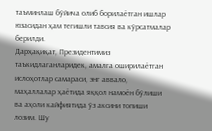таъминлаш бўйича олиб борилаётган ишлар юзасидан ҳам тегишли тавсия ва кўрсатмалар берилди.
Дарҳақиқат, Президентимиз таъкидлаганларидек, амалга оширилаётган ислоҳотлар самараси, энг аввало, маҳаллалар ҳаётида яққол намоён бўлиши ва аҳоли кайфиятида ўз аксини топиши лозим. Шу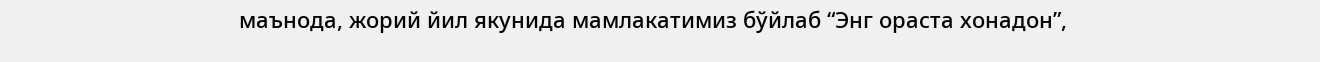маънода, жорий йил якунида мамлакатимиз бўйлаб “Энг ораста хонадон”,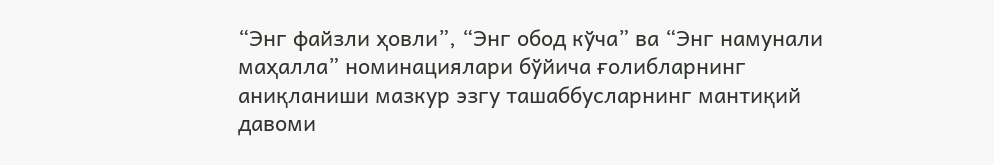“Энг файзли ҳовли”, “Энг обод кўча” ва “Энг намунали маҳалла” номинациялари бўйича ғолибларнинг аниқланиши мазкур эзгу ташаббусларнинг мантиқий давоми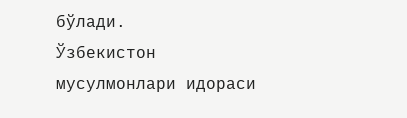бўлади.
Ўзбекистон мусулмонлари идораси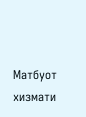Матбуот хизмати